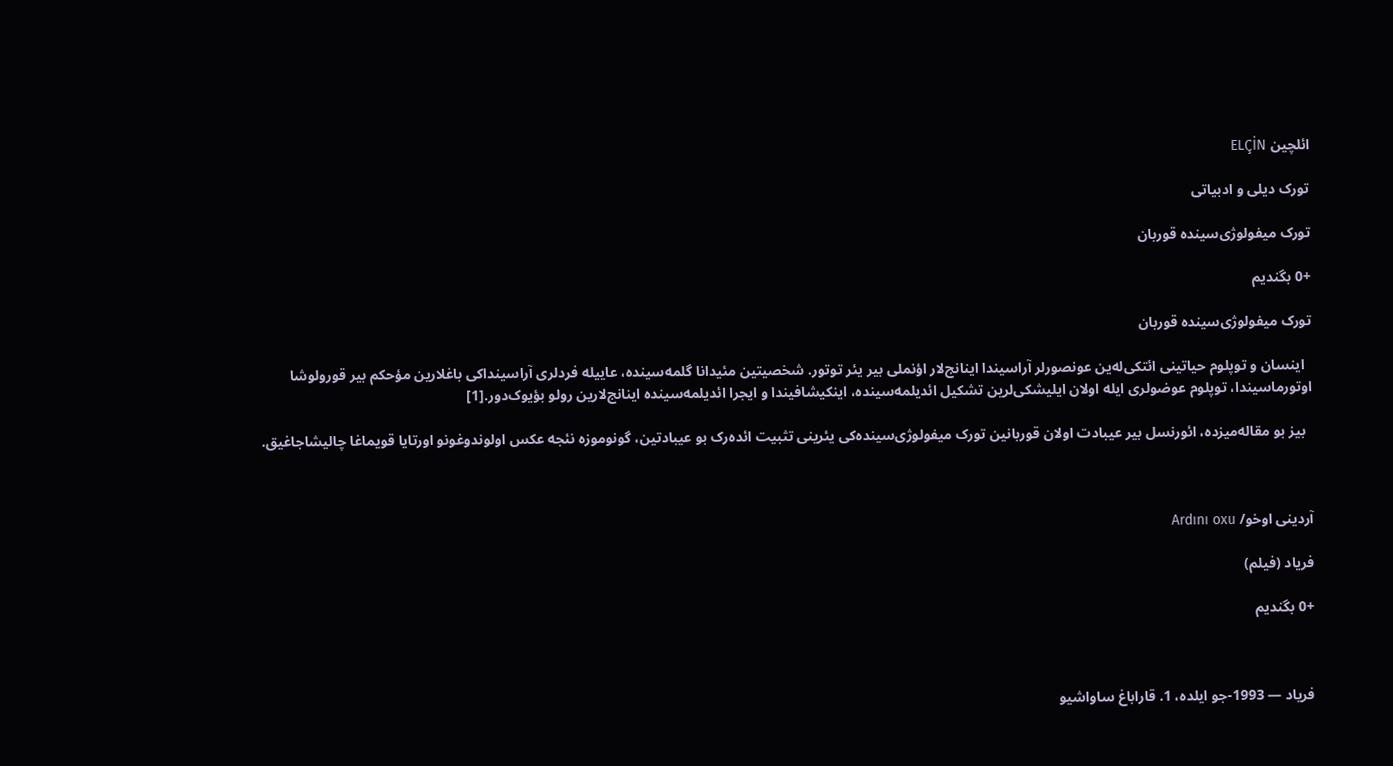ائلچین ELÇİN

تورک دیلی و ادبیاتی

تورک میفولوژی‌سینده قوربان

+0 بگندیم

تورک میفولوژی‌سینده قوربان

  اینسان و توپلوم حیاتینی ائتکی‌له‌ین عونصورلر آراسیندا اینانج‌لار اؤنملی بیر یئر توتور. شخصیتین مئیدانا گلمه‌سینده، عاییله فردلری آراسینداکی باغلارین مؤحکم بیر قورولوشا اوتورماسیندا، توپلوم عوضولری ایله اولان ایلیشکی‌لرین تشکیل ائدیلمه‌سینده، اینکیشافیندا و ایجرا ائدیلمه‌سینده اینانج‌لارین رولو بؤیوک‌دور.[1]

  بیز بو مقاله‌میزده، ائورنسل بیر عیبادت اولان قوربانین تورک میفولوژی‌سینده‌کی یئرینی تثبیت ائده‌رک بو عیبادتین، گونوموزه نئجه عکس اولوندوغونو اورتایا قویماغا چالیشاجاغیق.



آردینی اوخو/ Ardını oxu

فریاد (فیلم)

+0 بگندیم



فریاد — 1993-جو ایلده، 1. قاراباغ ساواشیو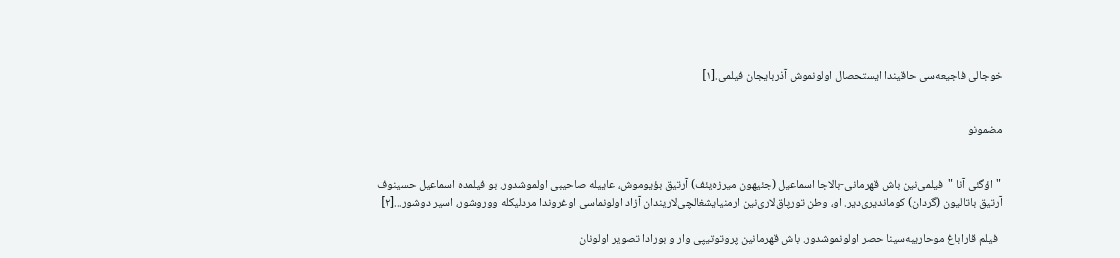خوجالی فاجیعه‌سی حاقیندا ایستحصال اولونموش آذربایجان فیلمی.[۱]


مضمونو


 " اؤگئی آنا "  فیلمی‌نین باش قهرمانی-بالاجا اسماعیل (جئیهون میرزه‌یئف) آرتیق بؤیوموش، عاییله صاحیبی اولموشدور. بو فیلمده اسماعیل حسینوف آرتیق باتالیون (گردان) کوماندیری‌دیر. او، وطن تورپاق‌لاری‌نین ارمنیایشغالچی‌لاریندان آزاد اولونماسی اوغروندا مردلیکله ووروشور، اسیر دوشور...[۲]

  فیلم قاراباغ موحاریبه‌سینا حصر اولونموشدور. باش قهرمانین پروتوتیپی وار و بورادا تصویر اولونان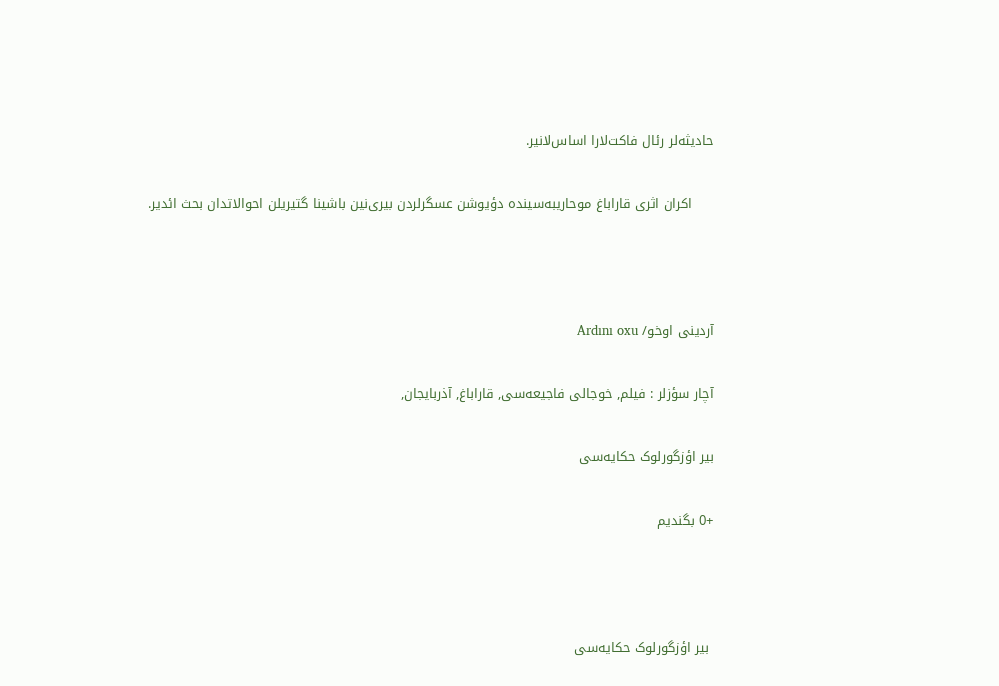حادیثه‌لر رئال فاکت‌لارا اساس‌لانیر.

     اکران اثری قاراباغ موحاریبه‌سینده دؤیوشن عسگرلردن بیری‌نین باشینا گتیریلن احوالاتدان بحث ائدیر.



آردینی اوخو/ Ardını oxu

آچار سؤزلر : فیلم, خوجالی فاجیعه‌سی, قاراباغ, آذربایجان,

بیر اؤزگورلوک حکایه‌سی

+0 بگندیم



 بیر اؤزگورلوک حکایه‌سی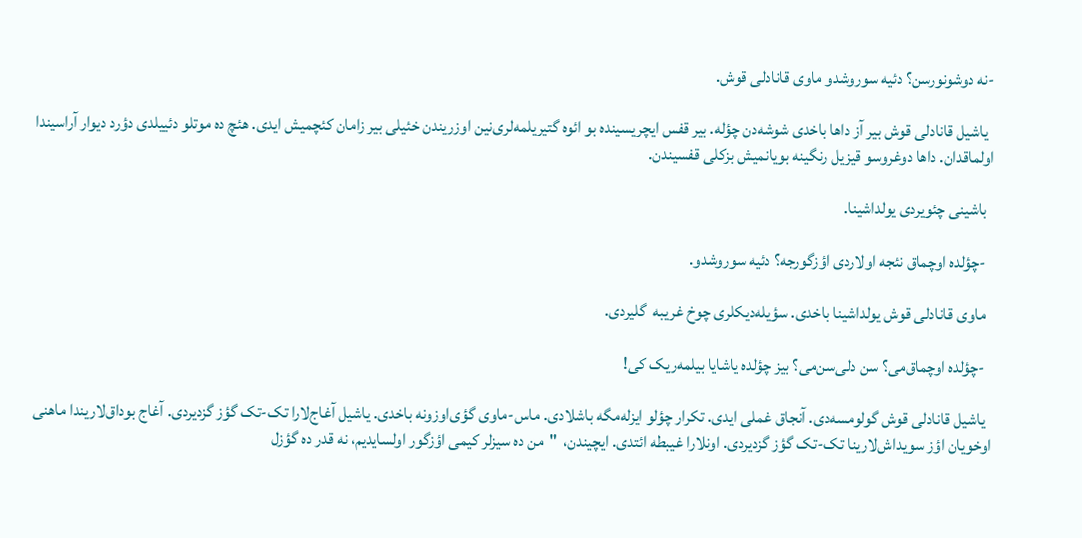-نه دوشونورسن؟ دئیه سوروشدو ماوی قانادلی قوش.

  یاشیل قانادلی قوش بیر آز داها باخدی شوشه‌دن چؤله. بیر قفس ایچریسینده بو ائوه گتیریلمه‌لری‌نین اوزریندن خئیلی بیر زامان کئچمیش ایدی. هئچ ده موتلو دئییلدی دؤرد دیوار آراسیندا اولماقدان. داها دوغروسو قیزیل رنگینه بویانمیش بزکلی قفسیندن.

  باشینی چئویردی یولداشینا.

  -چؤلده اوچماق نئجه اولاردی اؤزگورجه؟ دئیه سوروشدو.

  ماوی قانادلی قوش یولداشینا باخدی. سؤیله‌دیکلری چوخ غریبه  گلیردی.

  -چؤلده اوچماق‌می؟ سن دلی‌سن‌می؟ بیز چؤلده یاشایا بیلمه‌ریک کی!

  یاشیل قانادلی قوش گولومسه‌دی. آنجاق غملی ایدی. تکرار چؤلو ایزله‌مگه باشلادی. ماس-ماوی گؤی‌اوزونه باخدی. یاشیل آغاج‌لارا تک-تک گؤز گزدیردی. آغاج بوداق‌لاریندا ماهنی اوخویان اؤز سویداش‌لارینا تک-تک گؤز گزدیردی. اونلارا غیبطه ائتدی. ایچیندن،  "من ده سیزلر کیمی اؤزگور اولسایدیم، نه قدر ده گؤزل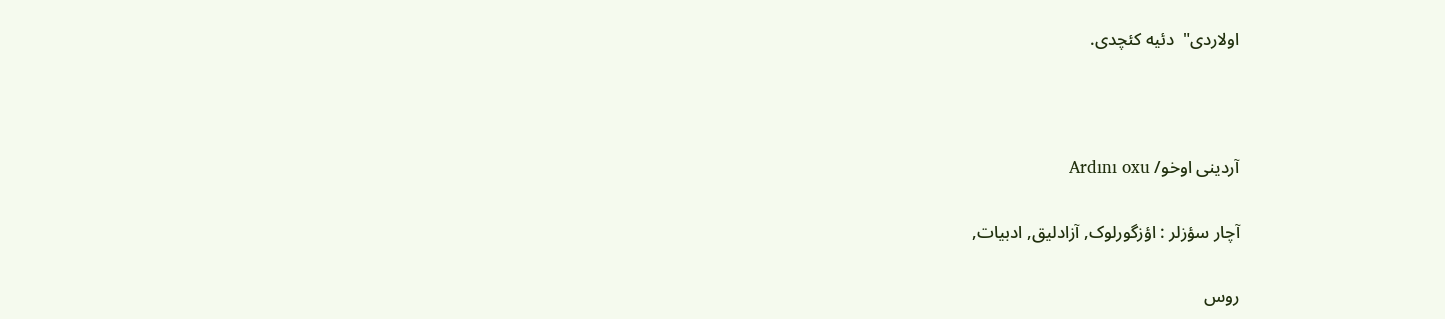اولاردی‌"  دئیه کئچدی.



آردینی اوخو/ Ardını oxu

آچار سؤزلر : اؤزگورلوک, آزادلیق, ادبیات,

روس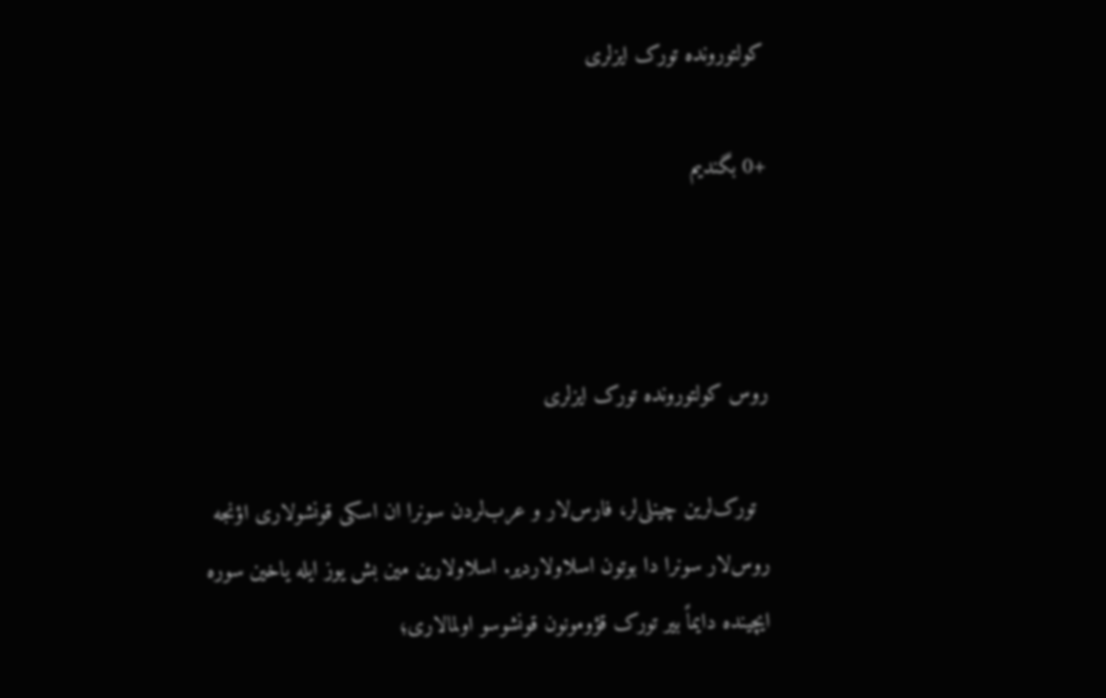کولتورونده تورک ایزلری

+0 بگندیم



روس کولتورونده تورک ایزلری

  تورک‌لرین چینلی‌لر، فارس‌لار و عرب‌لردن سونرا ان اسکی قونشولاری اؤنجه روس‌لار سونرا دا بوتون اسلاولاردیر. اسلاولارین مین بش یوز ایله یاخین سوره ایچینده دایماً بیر تورک قؤومونون قونشوسو اولمالاری؛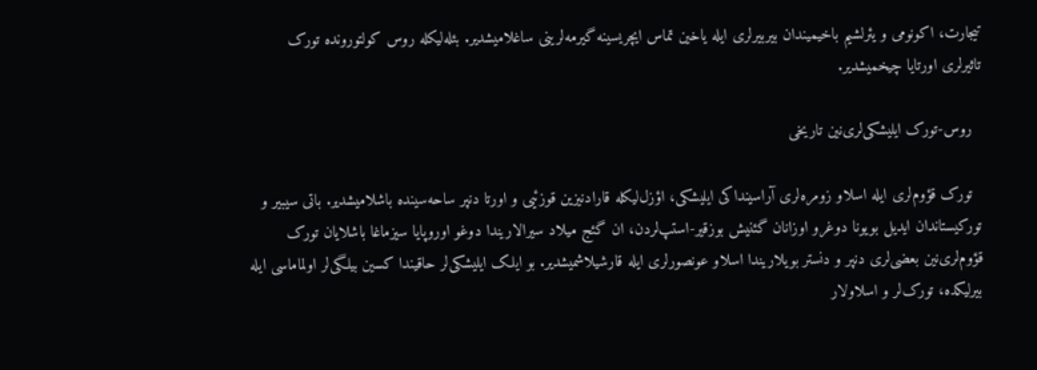تیجارت، اکونومی و یئرلشیم باخیمیندان بیربیرلری ایله یاخین تماس ایچریسینه گیرمه‌لرینی ساغلامیشدیر. بئله‌لیکله روس کولتورونده تورک تاثیرلری اورتایا چیخمیشدیر.

  روس-تورک ایلیشکی‌لری‌نین تاریخی

  تورک قؤوم‌لری ایله اسلاو زومره‌لری آراسینداکی ایلیشکی، اؤزل‌لیکله قارادنیزین قوزئیی و اورتا دنپر ساحه‌سینده باشلامیشدیر. باتی سیبیر و تورکیستاندان ایدیل بویونا دوغرو اوزانان گئنیش بوزقیر-استپ‌لردن، ان گئج میلاد سیرالاریندا دوغو اوروپایا سیزماغا باشلایان تورک قؤوم‌لری‌نین بعضی‌لری دنپر و دنستر بویلاریندا اسلاو عونصورلری ایله قارشیلاشمیشدیر. بو ایلک ایلیشکی‌لر حاقیندا کسین بیلگی‌لر اولماماسی ایله بیرلیکده، تورک‌لر و اسلاولار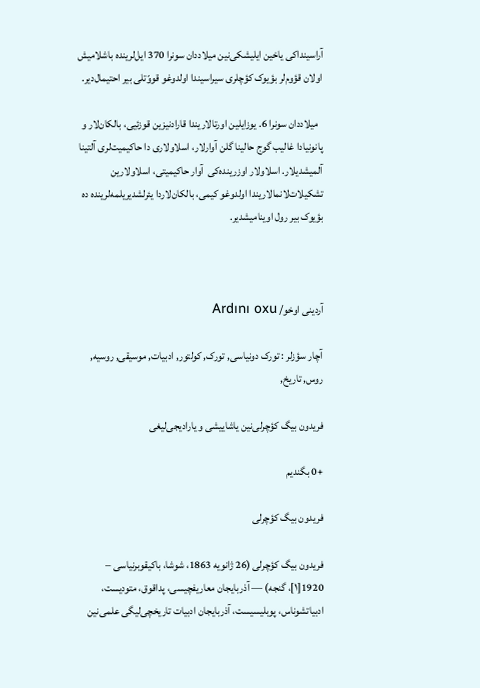آراسینداکی یاخین ایلیشکی‌نین میلاددان سونرا 370 ایل‌لرینده باشلامیش اولان قؤوم‌لر بؤیوک کؤچلری سیراسیندا اولدوغو قووّتلی بیر احتیمال‌دیر.

  میلاددان سونرا 6. یوزایلین اورتالاریندا قارادنیزین قوزئیی، بالکان‌لار و پانونیادا غالیب گوج حالینا گلن آوارلار، اسلاولاری دا حاکیمیت‌لری آلتینا آلمیشدیلار. اسلاولار اوزرینده‌کی  آوار حاکیمیتی، اسلاولارین تشکیلات‌لانمالاریندا اولدوغو کیمی، بالکان‌لاردا یئرلشدیریلمه‌لرینده ده بؤیوک بیر رول اوینامیشدیر.



آردینی اوخو/ Ardını oxu

آچار سؤزلر : تورک دونیاسی, تورک, کولتور, ادبیات, موسیقی, روسیه, روس, تاریخ,

فریدون بیگ کؤچرلی‌نین یاشاییشی و یارادیجی‌لیغی

+0 بگندیم

فریدون بیگ کؤچرلی

فریدون بیگ کؤچرلی (26 ژانویه 1863، شوشا، باکیقوبرنیاسی – 1920[۱]، گنجه) — آذربایجان معاریفچیسی، پداقوق، متودیست، ادبیاتشوناس، پوبلیسیست، آذربایجان ادبیات تاریخچی‌لیگی علمی‌نین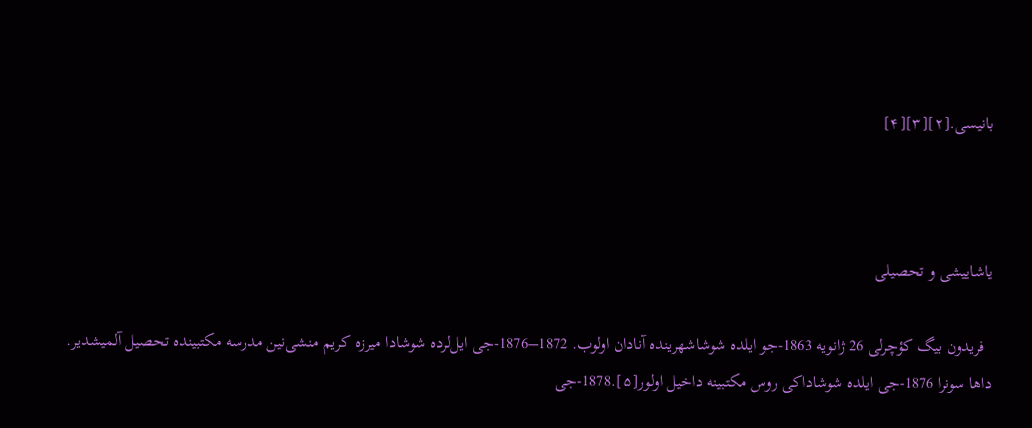بانیسی.[۲][۳][۴]



یاشاییشی و تحصیلی

  فریدون بیگ کؤچرلی 26 ژانویه 1863-جو ایلده شوشاشهرینده آنادان اولوب. 1872–1876-جی ایل‌لرده شوشادا میرزه کریم منشی‌نین مدرسه مکتبینده تحصیل آلمیشدیر. داها سونرا 1876-جی ایلده شوشاداکی روس مکتبینه داخیل اولور[۵].1878-جی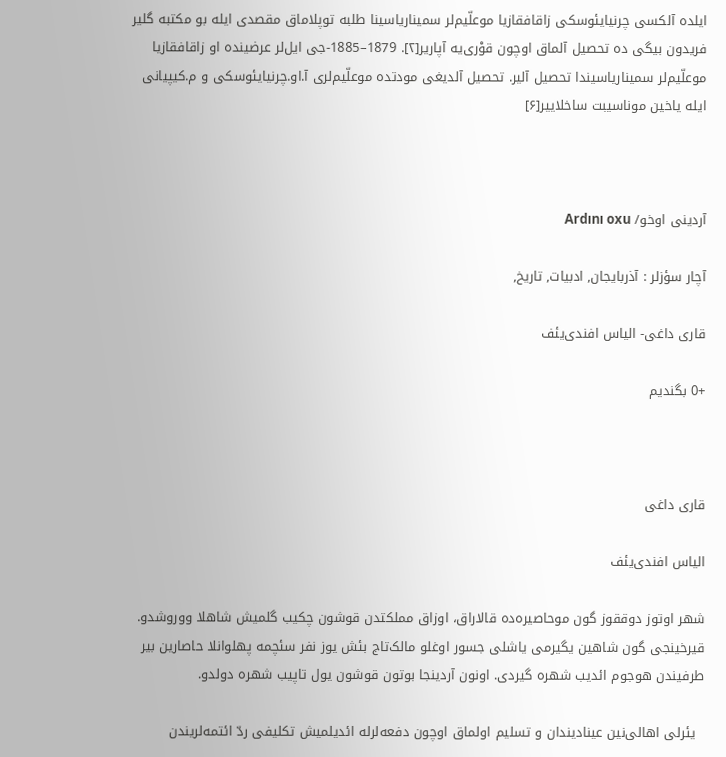ایلده آلکسی چرنیایئوسکی زاقافقازیا موعلّیم‌لر سمیناریاسینا طلبه توپلاماق مقصدی ایله بو مکتبه گلیر فریدون بیگی ده تحصیل آلماق اوچون قوْری‌یه آپاریر[۲]. 1879–1885-جی ایل‌لر عرضینده او زاقافقازیا موعلّیم‌لر سمیناریاسیندا تحصیل آلیر. تحصیل آلدیغی مودتده موعلّیم‌لری آ.او.چرنیایئوسکی و م.کیپیانی ایله یاخین موناسیبت ساخلاییر[۶]



آردینی اوخو/ Ardını oxu

آچار سؤزلر : آذربایجان, ادبیات, تاریخ,

قاری داغی- الیاس افندی‌یئف

+0 بگندیم



قاری داغی

الیاس افندی‌یئف

شهر اوتوز دوققوز گون موحاصیره‌ده قالاراق، اوزاق مملکتدن قوشون چکیب گلمیش شاهلا ووروشدو. قیرخینجی گون شاهین یگیرمی یاشلی جسور اوغلو مالک‌تاج بئش یوز نفر سئچمه پهلوانلا حاصارین بیر طرفیندن هوجوم ائدیب شهره گیردی. اونون آردینجا بوتون قوشون یول تاپیب شهره دولدو.

  یئرلی اهالی‌نین عینادیندان و تسلیم اولماق اوچون دفعه‌لرله ائدیلمیش تکلیفی ردّ ائتمه‌لریندن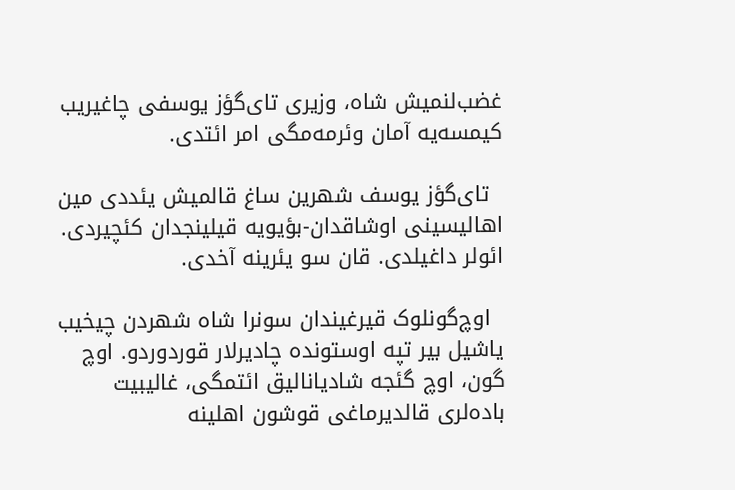غضب‌لنمیش شاه، وزیری تای‌گؤز یوسفی چاغیریب کیمسه‌یه آمان وئرمه‌مگی امر ائتدی.

  تای‌گؤز یوسف شهرین ساغ قالمیش یئددی مین اهالیسینی اوشاقدان-بؤیویه قیلینجدان کئچیردی. ائولر داغیلدی. قان سو یئرینه آخدی.

  اوچ‌گونلوک قیرغیندان سونرا شاه شهردن چیخیب یاشیل بیر تپه اوستونده چادیرلار قوردوردو. اوچ گون، اوچ گئجه شادیانالیق ائتمگی، غالیبیت باده‌لری قالدیرماغی قوشون اهلینه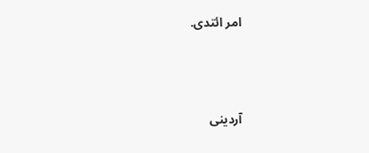امر ائتدی.



آردینی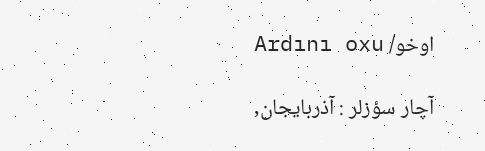اوخو/ Ardını oxu

آچار سؤزلر : آذربایجان,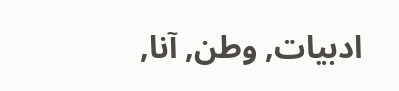ادبیات, وطن, آنا,